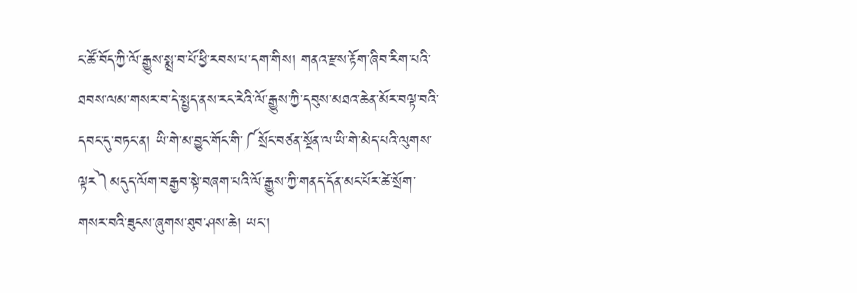ང་ཚོ་བོད་ཀྱི་ལོ་རྒྱུས་སྨྲ་བ་པོ་ཕྱི་རབས་པ་དག་གིས། གནའ་རྫས་རྟོག་ཞིབ་རིག་པའི་ཐབས་ལམ་གསར་བ་དེ་སྤྱད་ནས་རང་རེའི་ལོ་རྒྱུས་ཀྱི་དབུས་མཐའ་ཆེན་མོར་བལྟ་བའི་དབང་དུ་བཏང་ན། ཡི་གེ་མ་བྱུང་གོང་གི་༼སྲོང་བཙན་སྔོན་ལ་ཡི་གེ་མེད་པའི་ལུགས་ལྟར༽མདུད་ལོག་བརྒྱབ་སྟེ་བཞག་པའི་ལོ་རྒྱུས་ཀྱི་གནད་དོན་མང་པོར་ཚེ་སྲོག་གསར་བའི་ཟུངས་ཞུགས་ཐུབ་ཤས་ཆེ། ཡང་།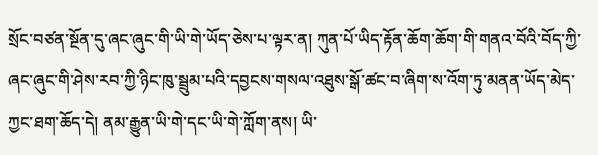སྲོང་བཙན་སྔོན་དུ་ཞང་ཞུང་གི་ཡི་གེ་ཡོད་ཅེས་པ་ལྟར་ན། ཀུན་པོ་ཡིད་རྟོན་ཆོག་ཆོག་གི་གནའ་བོའི་བོད་ཀྱི་ཞང་ཞུང་གི་ཤེས་རབ་ཀྱི་ཉིང་ཁུ་སྦྲུམ་པའི་དབྱངས་གསལ་འཐུས་སྒོ་ཚང་བ་ཞིག་ས་འོག་ཏུ་མནན་ཡོད་མེད་ཀྱང་ཐག་ཆོད་དེ། ནམ་རྒྱུན་ཡི་གེ་དང་ཡི་གེ་ཀློག་ནས། ཡི་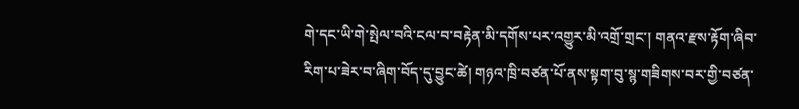གེ་དང་ཡི་གེ་སྤེལ་བའི་ངལ་བ་བརྟེན་མི་དགོས་པར་འགྱུར་མི་འགྲོ་གྲང་། གནའ་རྫས་རྟོག་ཞིབ་རིག་པ་ཟེར་བ་ཞིག་བོད་དུ་བྱུང་ཚེ། གཉའ་ཁྲི་བཙན་པོ་ནས་སྟག་བུ་སྙ་གཟིགས་བར་གྱི་བཙན་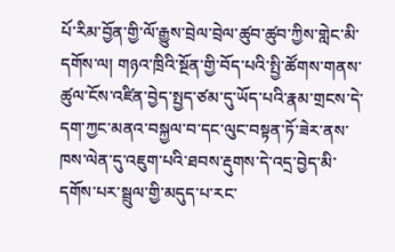པོ་རིམ་བྱོན་གྱི་ལོ་རྒྱུས་བྲེལ་བྲེལ་ཚུབ་ཚུབ་ཀྱིས་གླེང་མི་དགོས་ལ། གཉའ་ཁྲིའི་སྔོན་གྱི་བོད་པའི་སྤྱི་ཚོགས་གནས་ཚུལ་ངོས་འཛིན་བྱེད་སྤྱད་ཙམ་དུ་ཡོད་པའི་རྣམ་གྲངས་དེ་དག་ཀྱང་མནའ་བསྐྱལ་བ་དང་ལུང་བསྟན་ཏོ་ཟེར་ནས་ཁས་ལེན་དུ་འཇུག་པའི་ཐབས་རྡུགས་དེ་འདྲ་བྱེད་མི་དགོས་པར་སྦྲུལ་གྱི་མདུད་པ་རང་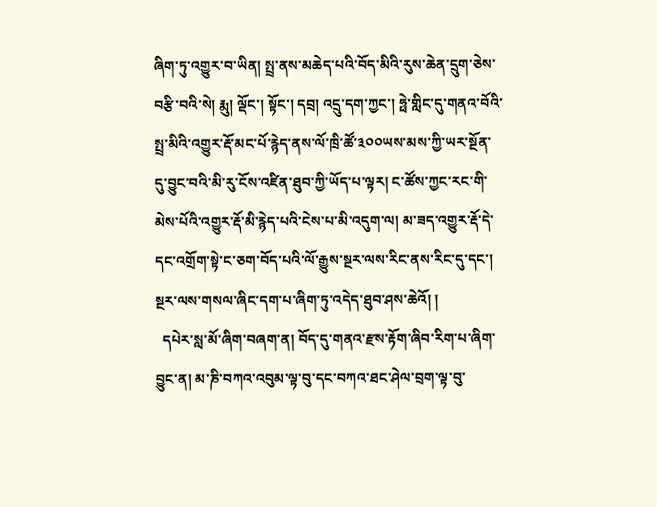ཞིག་ཏུ་འགྱུར་བ་ཡིན། སྤྲ་ནས་མཆེད་པའི་བོད་མིའི་རུས་ཆེན་དྲུག་ཅེས་བརྩི་བའི་སེ། རྨུ། ལྡོང་། སྟོང་། དབྲ། འདྲུ་དག་ཀྱང་། ཧྥེ་གླིང་དུ་གནའ་བོའི་སྤྲ་མིའི་འགྱུར་རྡོ་མང་པོ་རྙེད་ནས་ལོ་ཁྲི་ཚོ་༣༠༠ཡས་མས་ཀྱི་ཡར་སྔོན་དུ་བྱུང་བའི་མི་རུ་ངོས་འཛིན་ཐུབ་ཀྱི་ཡོད་པ་ལྟར། ང་ཚོས་ཀྱང་རང་གི་མེས་པོའི་འགྱུར་རྡོ་མི་རྙེད་པའི་ངེས་པ་མི་འདུག་ལ། མ་ཟད་འགྱུར་རྡོ་དེ་དང་འགྲོག་སྟེ་ང་ཅག་བོད་པའི་ལོ་རྒྱུས་སྔར་ལས་རིང་ནས་རིང་དུ་དང་། སྔར་ལས་གསལ་ཞིང་དག་པ་ཞིག་ཏུ་འདེད་ཐུབ་ཤས་ཆེའོ། །
  དཔེར་སླ་མོ་ཞིག་བཞག་ན། བོད་དུ་གནའ་རྫས་རྟོག་ཞིབ་རིག་པ་ཞིག་བྱུང་ན། མ་ཎི་བཀའ་འབུམ་ལྟ་བུ་དང་བཀའ་ཐང་ཤེལ་བྲག་ལྟ་བུ་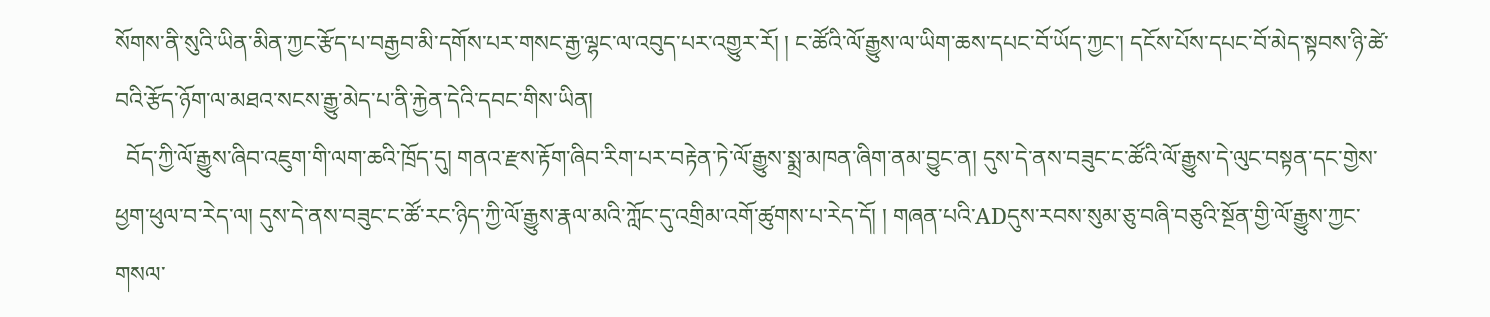སོགས་ནི་སུའི་ཡིན་མིན་ཀྱང་རྩོད་པ་བརྒྱབ་མི་དགོས་པར་གསང་རྒྱ་ལྷང་ལ་འབུད་པར་འགྱུར་རོ། ། ང་ཚོའི་ལོ་རྒྱུས་ལ་ཡིག་ཆས་དཔང་བོ་ཡོད་ཀྱང་། དངོས་པོས་དཔང་བོ་མེད་སྟབས་ཉི་ཚེ་བའི་རྩོད་ཉོག་ལ་མཐའ་སངས་རྒྱུ་མེད་པ་ནི་རྐྱེན་དེའི་དབང་གིས་ཡིན།
  བོད་ཀྱི་ལོ་རྒྱུས་ཞིབ་འཇུག་གི་ལག་ཆའི་ཁྲོད་དུ། གནའ་རྫས་རྟོག་ཞིབ་རིག་པར་བརྟེན་ཏེ་ལོ་རྒྱུས་སྨྲ་མཁན་ཞིག་ནམ་བྱུང་ན། དུས་དེ་ནས་བཟུང་ང་ཚོའི་ལོ་རྒྱུས་དེ་ལུང་བསྟན་དང་གྱེས་ཕྱག་ཕུལ་བ་རེད་ལ། དུས་དེ་ནས་བཟུང་ང་ཚོ་རང་ཉིད་ཀྱི་ལོ་རྒྱུས་རྣལ་མའི་ཀློང་དུ་འགྲིམ་འགོ་ཚུགས་པ་རེད་དོ། ། གཞན་པའི་ADདུས་རབས་སུམ་ཅུ་བཞི་བཅུའི་སྔོན་གྱི་ལོ་རྒྱུས་ཀྱང་གསལ་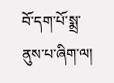བོ་དག་པོ་སྨྲ་ནུས་པ་ཞིག་ལ།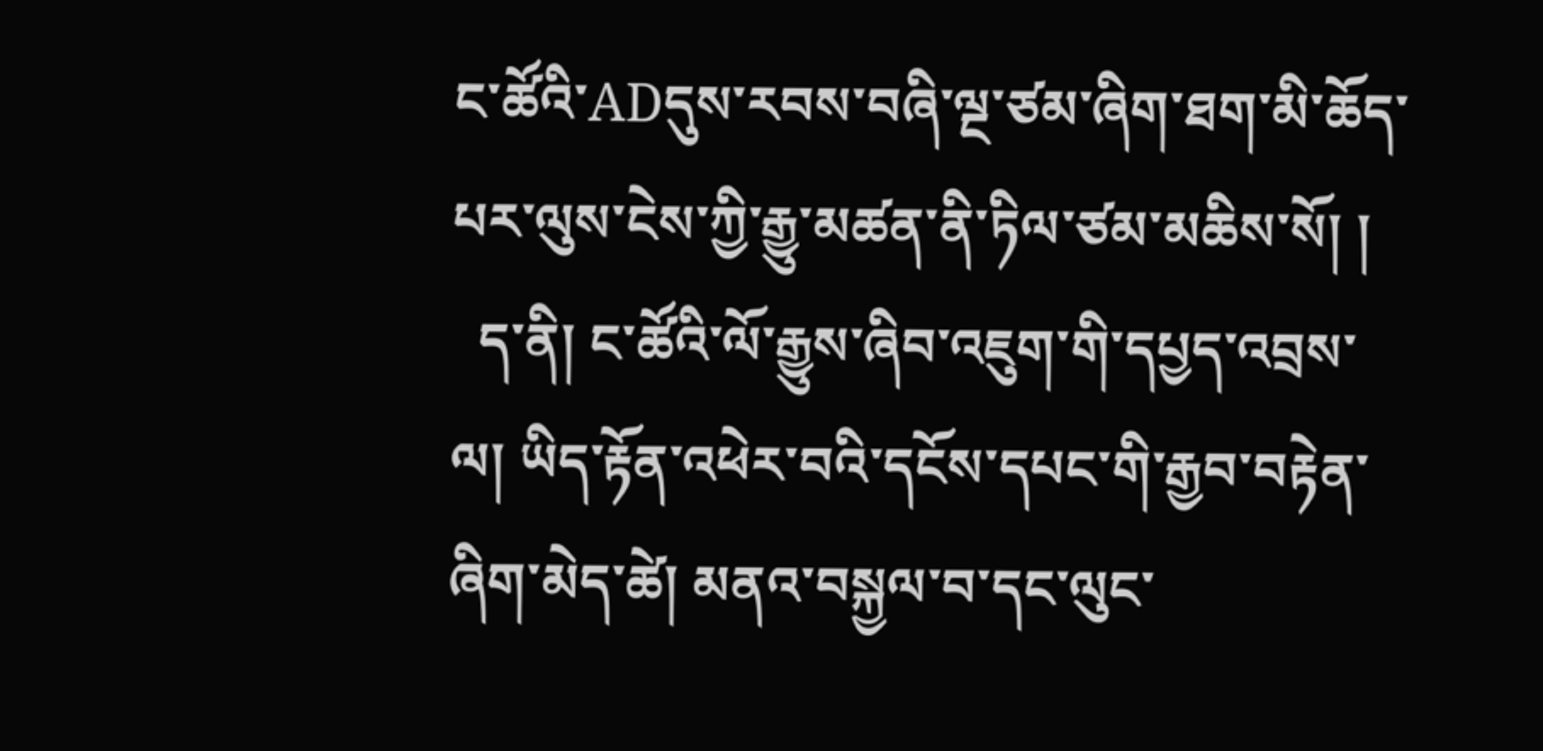ང་ཚོའི་ADདུས་རབས་བཞི་ལྔ་ཙམ་ཞིག་ཐག་མི་ཆོད་པར་ལུས་ངེས་ཀྱི་རྒྱུ་མཚན་ནི་ཏིལ་ཙམ་མཆིས་སོ། །
  ད་ནི། ང་ཚོའི་ལོ་རྒྱུས་ཞིབ་འཇུག་གི་དཔྱད་འབྲས་ལ། ཡིད་རྟོན་འཕེར་བའི་དངོས་དཔང་གི་རྒྱབ་བརྟེན་ཞིག་མེད་ཚེ། མནའ་བསྐྱལ་བ་དང་ལུང་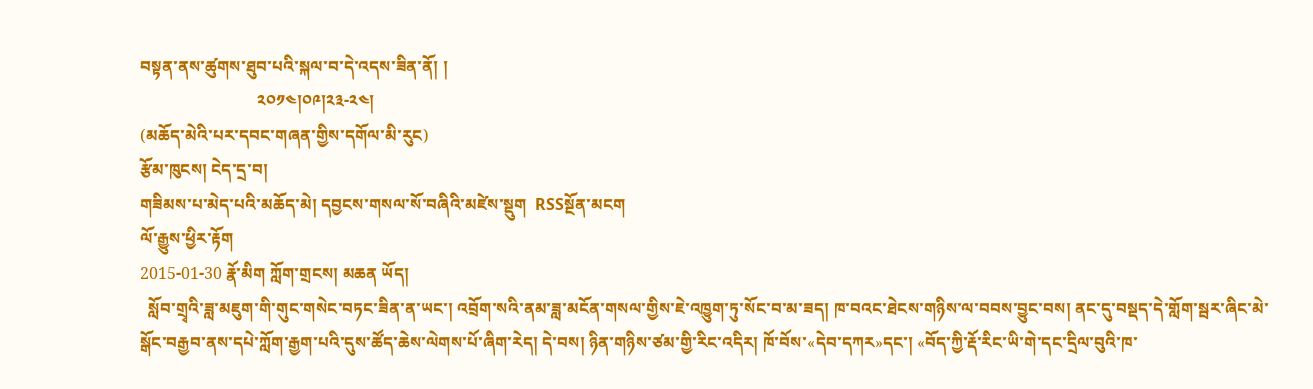བསྟན་ནས་ཚུགས་ཐུབ་པའི་སྐལ་བ་དེ་འདས་ཟིན་ནོ། །
                            ༢༠༡༤།༠༩།༢༣-༢༤།
(མཆོད་མེའི་པར་དབང་གཞན་གྱིས་དགོལ་མི་རུང)
རྩོམ་ཁུངས། ངེད་དྲ་བ།
གཟིམས་པ་མེད་པའི་མཆོད་མེ། དབྱངས་གསལ་སོ་བཞིའི་མཛེས་སྡུག  RSSསྔོན་མངག
ལོ་རྒྱུས་ཕྱིར་རྟོག
2015-01-30 རྣོ་མིག ཀློག་གྲངས། མཆན ཡོད།
  སློབ་གྲྭའི་ཟླ་མཇུག་གི་གུང་གསེང་བཏང་ཟིན་ན་ཡང་། འབྲོག་སའི་ནམ་ཟླ་མངོན་གསལ་གྱིས་ཇེ་འཁྱུག་ཏུ་སོང་བ་མ་ཟད། ཁ་བའང་ཐེངས་གཉིས་ལ་བབས་བྱུང་བས། ནང་དུ་བསྡད་དེ་གློག་སྦར་ཞིང་མེ་སྒོང་བརྒྱབ་ནས་དཔེ་ཀློག་རྒྱག་པའི་དུས་ཚོད་ཆེས་ལེགས་པོ་ཞིག་རེད། དེ་བས། ཉིན་གཉིས་ཙམ་གྱི་རིང་འདིར། ཁོ་བོས་«དེབ་དཀར»དང་། «བོད་ཀྱི་རྡོ་རིང་ཡི་གེ་དང་དྲིལ་བུའི་ཁ་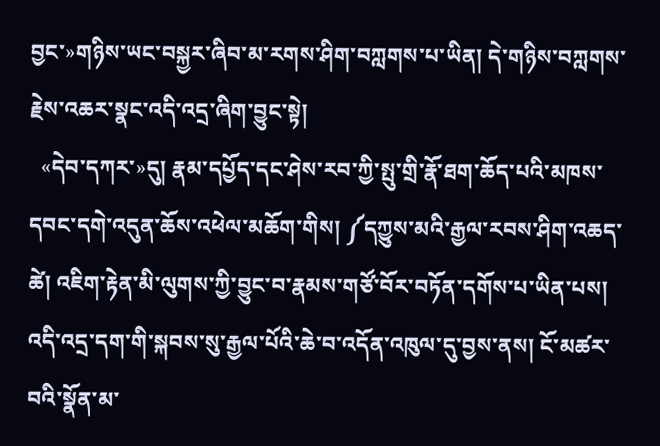བྱང་»གཉིས་ཡང་བསྐྱར་ཞིབ་མ་རགས་ཤིག་བཀླགས་པ་ཡིན། དེ་གཉིས་བཀླགས་རྗེས་འཆར་སྣང་འདི་འདྲ་ཞིག་བྱུང་སྟེ།
  «དེབ་དཀར་»དུ། རྣམ་དཔྱོད་དང་ཤེས་རབ་ཀྱི་སྤུ་གྲི་རྣོ་ཐག་ཆོད་པའི་མཁས་དབང་དགེ་འདུན་ཆོས་འཕེལ་མཆོག་གིས། ༼དཀྱུས་མའི་རྒྱལ་རབས་ཤིག་འཆད་ཚེ། འཇིག་རྟེན་མི་ལུགས་ཀྱི་བྱུང་བ་རྣམས་གཙོ་བོར་བཏོན་དགོས་པ་ཡིན་པས། འདི་འདྲ་དག་གི་སྐབས་སུ་རྒྱལ་པོའི་ཆེ་བ་འདོན་འཁུལ་དུ་བྱས་ནས། ངོ་མཚར་བའི་སྣོན་མ་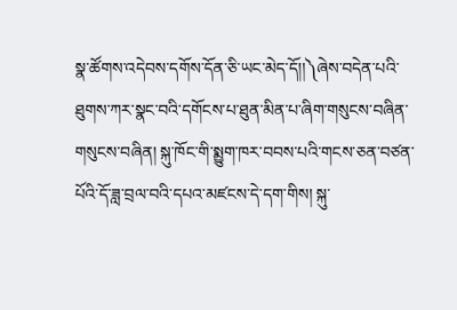སྣ་ཚོགས་འདེབས་དགོས་དོན་ཅི་ཡང་མེད་དོ།།༽ཞེས་བདེན་པའི་ཐུགས་ཀར་སྣང་བའི་དགོངས་པ་ཐུན་མིན་པ་ཞིག་གསུངས་བཞིན་གསུངས་བཞིན། སྐུ་ཁོང་གི་སྨྱུག་ཁར་བབས་པའི་གངས་ཅན་བཙན་པོའི་དོ་ཟླ་བྲལ་བའི་དཔའ་མཛངས་དེ་དག་གིས། སྐུ་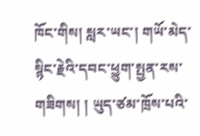ཁོང་གིས། སླར་ཡང་། གཡོ་མེད་སྙིང་རྗེའི་དབང་ཕྱུག་སྤྱན་རས་གཟིགས། ། ཡུད་ཙམ་ཁྲོས་པའི་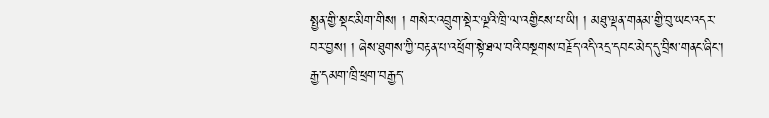སྤྱན་གྱི་སྡང་མིག་གིས། ། གསེར་འབྲུག་སྡེར་ལྔའི་ཁྲི་ལ་འགྱིངས་པ་ཡི། ། མཐུ་ལྡན་གནམ་གྱི་བུ་ཡང་འདར་བར་བྱས། ། ཞེས་ཐུགས་ཀྱི་བརྟན་པ་འཕྲོག་སྟེ་ཐལ་བའི་བསྔགས་བརྗོད་འདི་འདྲ་དབང་མེད་དུ་བྲིས་གནང་ཞིང་། རྒྱ་དམག་ཁྲི་ཕྲག་བརྒྱད་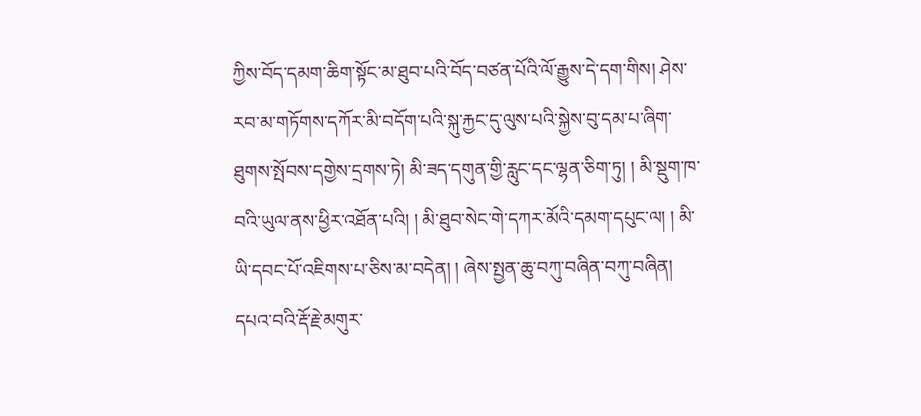ཀྱིས་བོད་དམག་ཆིག་སྟོང་མ་ཐུབ་པའི་བོད་བཙན་པོའི་ལོ་རྒྱུས་དེ་དག་གིས། ཤེས་རབ་མ་གཏོགས་དཀོར་མི་བདོག་པའི་སྐུ་རྐྱང་དུ་ལུས་པའི་སྐྱེས་བུ་དམ་པ་ཞིག་ཐུགས་སྤོབས་དགྱེས་དྲགས་ཏེ། མི་ཟད་དགུན་གྱི་རླུང་དང་ལྷན་ཅིག་ཏུ། ། མི་སྡུག་ཁ་བའི་ཡུལ་ནས་ཕྱིར་འཐོན་པའི། ། མི་ཐུབ་སེང་གེ་དཀར་མོའི་དམག་དཔུང་ལ། ། མི་ཡི་དབང་པོ་འཇིགས་པ་ཅིས་མ་བདེན། ། ཞེས་སྤྱན་ཆུ་བཀུ་བཞིན་བཀུ་བཞིན། དཔའ་བའི་རྡོ་རྗེ་མགུར་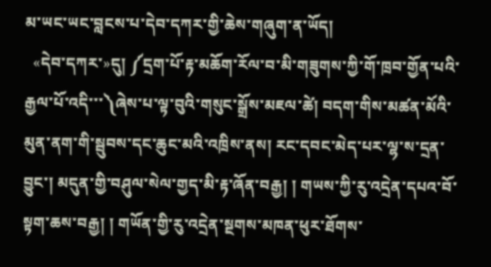མ་ཡང་ཡང་བླངས་པ་དེབ་དཀར་གྱི་ཆེས་གཞུག་ན་ཡོད།
  «དེབ་དཀར་»དུ། ༼དྲག་པོ་རྟ་མཆོག་རོལ་བ་མི་གཟུགས་ཀྱི་གོ་ཁྲབ་གྱོན་པའི་རྒྱལ་པོ་འདི་་་༽ཞེས་པ་ལྟ་བུའི་གསུང་སྒྲོས་མཇལ་ཚེ། བདག་གིས་མཚན་མོའི་མུན་ནག་གི་སྦུབས་དང་ཆུང་མའི་འཁྲིས་ནས། རང་དབང་མེད་པར་ལྷ་ས་དྲན་བྱུང་། མདུན་གྱི་བཤུལ་སེལ་གྱད་མི་རྟ་ཞོན་བརྒྱ། ། གཡས་ཀྱི་རུ་འདྲེན་དཔའ་བོ་སྟག་ཆས་བརྒྱ། ། གཡོན་གྱི་རུ་འདྲེན་སྔགས་མཁན་ཕུར་ཐོགས་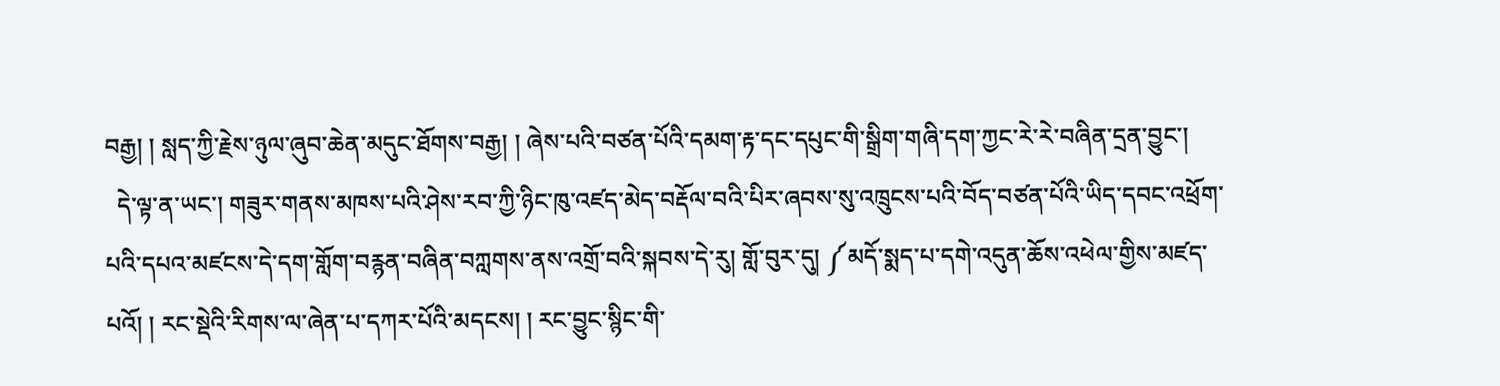བརྒྱ། ། སླད་ཀྱི་རྗེས་ཉུལ་ཞུབ་ཆེན་མདུང་ཐོགས་བརྒྱ། ། ཞེས་པའི་བཙན་པོའི་དམག་རྟ་དང་དཔུང་གི་སྒྲིག་གཞི་དག་ཀྱང་རེ་རེ་བཞིན་དྲན་བྱུང་།
  དེ་ལྟ་ན་ཡང་། གཟུར་གནས་མཁས་པའི་ཤེས་རབ་ཀྱི་ཉིང་ཁུ་འཛད་མེད་བརྡོལ་བའི་པིར་ཞབས་སུ་འཁྲུངས་པའི་བོད་བཙན་པོའི་ཡིད་དབང་འཕྲོག་པའི་དཔའ་མཛངས་དེ་དག་གློག་བརྙན་བཞིན་བཀླགས་ནས་འགྲོ་བའི་སྐབས་དེ་རུ། གློ་བུར་དུ། ༼མདོ་སྨད་པ་དགེ་འདུན་ཆོས་འཕེལ་གྱིས་མཛད་པའོ། ། རང་སྡེའི་རིགས་ལ་ཞེན་པ་དཀར་པོའི་མདངས། ། རང་བྱུང་སྙིང་གི་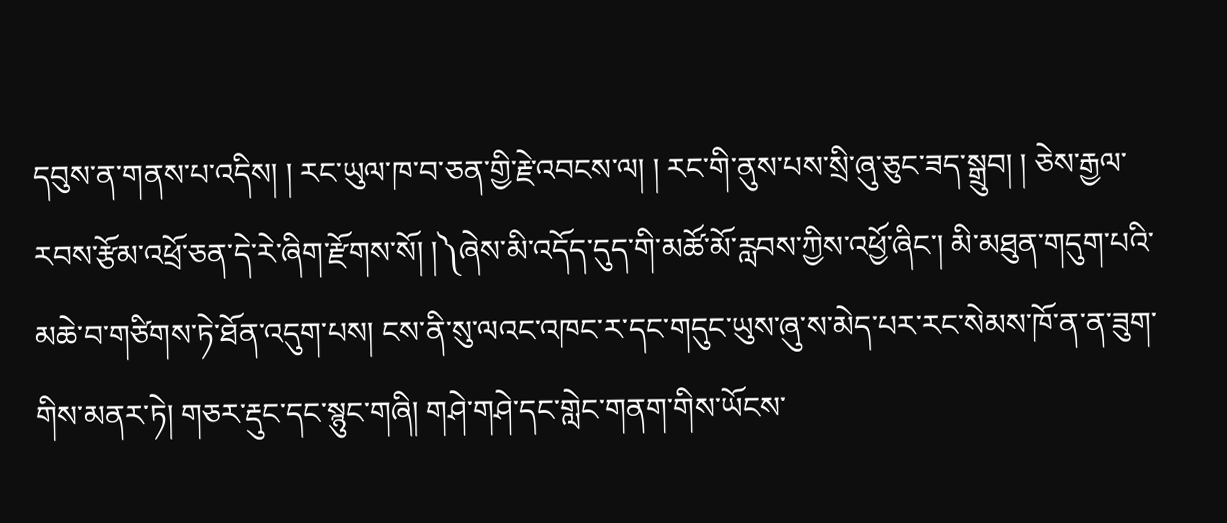དབུས་ན་གནས་པ་འདིས། ། རང་ཡུལ་ཁ་བ་ཅན་གྱི་རྗེ་འབངས་ལ། ། རང་གི་ནུས་པས་སྲི་ཞུ་ཅུང་ཟད་སྒྲུབ། ། ཅེས་རྒྱལ་རབས་རྩོམ་འཕྲོ་ཅན་དེ་རེ་ཞིག་རྫོགས་སོ། །༽ཞེས་མི་འདོད་དུད་གི་མཚོ་མོ་རླབས་ཀྱིས་འཕྱོ་ཞིང་། མི་མཐུན་གདུག་པའི་མཆེ་བ་གཙིགས་ཏེ་ཐོན་འདུག་པས། ངས་ནི་སུ་ལའང་འཁང་ར་དང་གདུང་ཡུས་ཞུ་ས་མེད་པར་རང་སེམས་ཁོ་ན་ན་ཟུག་གིས་མནར་ཏེ། གཅར་རྡུང་དང་སྙུང་གཞི། གཤེ་གཤེ་དང་གླེང་གནག་གིས་ཡོངས་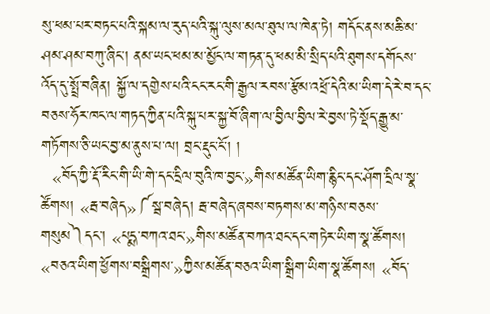སུ་ཕམ་པར་བཏང་པའི་སྐམ་ལ་རུད་པའི་སྐུ་ལུས་མལ་ཐུལ་ལ་ཁེན་ཏེ། གདོང་ནས་མཆི་མ་ཤམ་ཤམ་བཀུ་ཞིང་། ནམ་ཡང་ཕམ་མ་མྱོང་ལ་གཏན་དུ་ཕམ་མི་སྲིད་པའི་ཐུགས་དགོངས་འོད་དུ་སྤྲོ་བཞིན། སྐྱོ་ལ་དགྱེས་པའི་ངང་རང་གི་རྒྱལ་རབས་རྩོམ་འཕྲོ་དེའི་མ་ཡིག་དེ་རེ་བ་དང་བཅས་ཧོར་ཁང་ལ་གཏད་ཀྱིན་པའི་སྐུ་པར་སྐྱ་བོ་ཞིག་ལ་བྱིལ་བྱིལ་རེ་བྱས་ཏེ་སྡོད་རྒྱུ་མ་གཏོགས་ཅི་ཡང་བྱ་མ་ནུས་པ་ལ། བྲང་རྡུང་ངོ་། །
  «བོད་ཀྱི་རྡོ་རིང་གི་ཡི་གེ་དང་དྲིལ་བུའི་ཁ་བྱང་»གིས་མཚོན་ཡིག་རྙིང་དང་ཤོག་དྲིལ་སྣ་ཚོགས། «རྦ་བཞེད»༼སྦ་བཞེད། རྦ་བཞེད་ཞབས་བཏགས་མ་གཉིས་བཅས་གསུམ༽དང་། «པདྨ་བཀའ་ཐང་»གིས་མཚོན་བཀའ་ཐང་དང་གཏེར་ཡིག་སྣ་ཚོགས། «བཅའ་ཡིག་ཕྱོགས་བསྒྲིགས་»ཀྱིས་མཚོན་བཅའ་ཡིག་སྒྲིག་ཡིག་སྣ་ཚོགས། «བོད་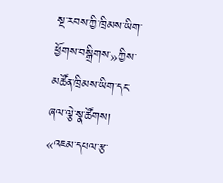སྔ་རབས་ཀྱི་ཁྲིམས་ཡིག་ཕྱོགས་བསྒྲིགས་»ཀྱིས་མཚོན་ཁྲིམས་ཡིག་དང་ཞལ་ལྕེ་སྣ་ཚོགས། «འཇམ་དཔལ་རྩ་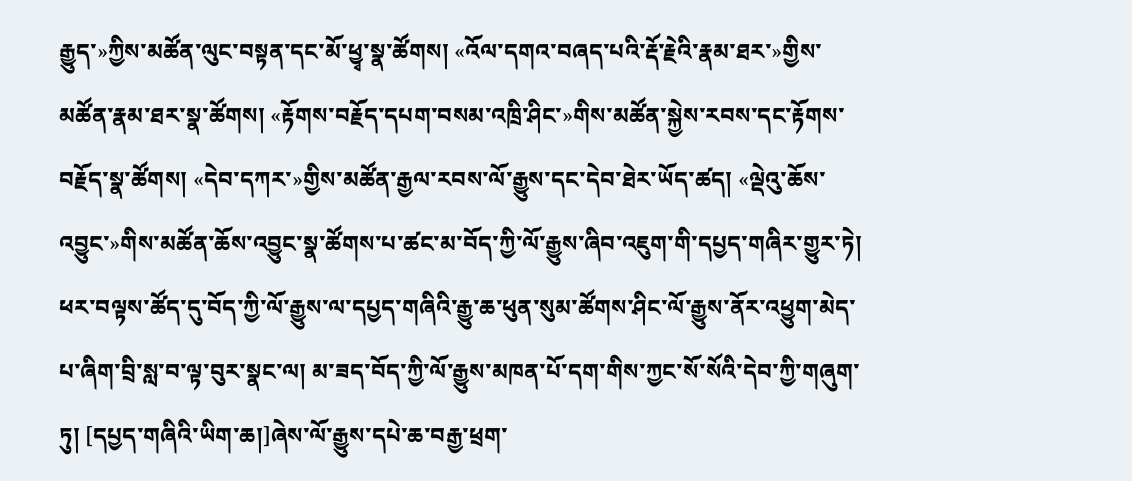རྒྱུད་»ཀྱིས་མཚོན་ལུང་བསྟན་དང་མོ་ཕྱྭ་སྣ་ཚོགས། «འོལ་དགའ་བཞད་པའི་རྡོ་རྗེའི་རྣམ་ཐར་»གྱིས་མཚོན་རྣམ་ཐར་སྣ་ཚོགས། «རྟོགས་བརྗོད་དཔག་བསམ་འཁྲི་ཤིང་»གིས་མཚོན་སྐྱེས་རབས་དང་རྟོགས་བརྗོད་སྣ་ཚོགས། «དེབ་དཀར་»གྱིས་མཚོན་རྒྱལ་རབས་ལོ་རྒྱུས་དང་དེབ་ཐེར་ཡོད་ཚད། «ལྡེའུ་ཆོས་འབྱུང་»གིས་མཚོན་ཆོས་འབྱུང་སྣ་ཚོགས་པ་ཚང་མ་བོད་ཀྱི་ལོ་རྒྱུས་ཞིབ་འཇུག་གི་དཔྱད་གཞིར་གྱུར་ཏེ། ཕར་བལྟས་ཚོད་དུ་བོད་ཀྱི་ལོ་རྒྱུས་ལ་དཔྱད་གཞིའི་རྒྱུ་ཆ་ཕུན་སུམ་ཚོགས་ཤིང་ལོ་རྒྱུས་ནོར་འཕྱུག་མེད་པ་ཞིག་བྲི་སླ་བ་ལྟ་བུར་སྣང་ལ། མ་ཟད་བོད་ཀྱི་ལོ་རྒྱུས་མཁན་པོ་དག་གིས་ཀྱང་སོ་སོའི་དེབ་ཀྱི་གཞུག་ཏུ། [དཔྱད་གཞིའི་ཡིག་ཆ།]ཞེས་ལོ་རྒྱུས་དཔེ་ཆ་བརྒྱ་ཕྲག་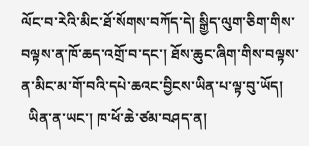ལོང་བ་རེའི་མིང་ཐོ་སོགས་བཀོད་དེ། སྒྱིད་ལུག་ཅིག་གིས་བལྟས་ན་ཁོ་ཆད་འགྲོ་བ་དང་། ཐོས་ཆུང་ཞིག་གིས་བལྟས་ན་མིང་མ་གོ་བའི་དཔེ་ཆའང་བྱིངས་ཡིན་པ་ལྟ་བུ་ཡོད།
  ཡིན་ན་ཡང་། ཁ་ཕོ་ཆེ་ཙམ་བཤད་ན།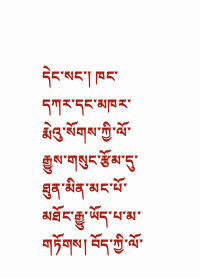དེང་སང་། ཁང་དཀར་དང་མཁར་རྨེའུ་སོགས་ཀྱི་ལོ་རྒྱུས་གསུང་རྩོམ་དུ་ཐུན་མིན་མང་པོ་མཐོང་རྒྱུ་ཡོད་པ་མ་གཏོགས། བོད་ཀྱི་ལོ་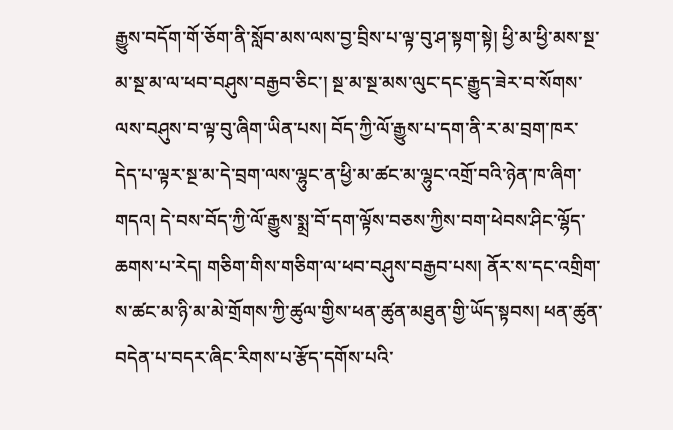རྒྱུས་བདོག་གོ་ཅོག་ནི་སློབ་མས་ལས་བྱ་བྲིས་པ་ལྟ་བུ་ཤ་སྟག་སྟེ། ཕྱི་མ་ཕྱི་མས་སྔ་མ་སྔ་མ་ལ་ཕབ་བཤུས་བརྒྱབ་ཅིང་། སྔ་མ་སྔ་མས་ལུང་དང་རྒྱུད་ཟེར་བ་སོགས་ལས་བཤུས་བ་ལྟ་བུ་ཞིག་ཡིན་པས། བོད་ཀྱི་ལོ་རྒྱུས་པ་དག་ནི་ར་མ་བྲག་ཁར་དེད་པ་ལྟར་སྔ་མ་དེ་བྲག་ལས་ལྷུང་ན་ཕྱི་མ་ཚང་མ་ལྷུང་འགྲོ་བའི་ཉེན་ཁ་ཞིག་གདའ། དེ་བས་བོད་ཀྱི་ལོ་རྒྱུས་སྨྲ་བོ་དག་ལྟོས་བཅས་ཀྱིས་བག་ཕེབས་ཤིང་ལྷོད་ཆགས་པ་རེད། གཅིག་གིས་གཅིག་ལ་ཕབ་བཤུས་བརྒྱབ་པས། ནོར་ས་དང་འགྲིག་ས་ཚང་མ་ཉི་མ་མེ་གྲོགས་ཀྱི་ཚུལ་གྱིས་ཕན་ཚུན་མཐུན་གྱི་ཡོད་སྟབས། ཕན་ཚུན་བདེན་པ་བདར་ཞིང་རིགས་པ་རྩོད་དགོས་པའི་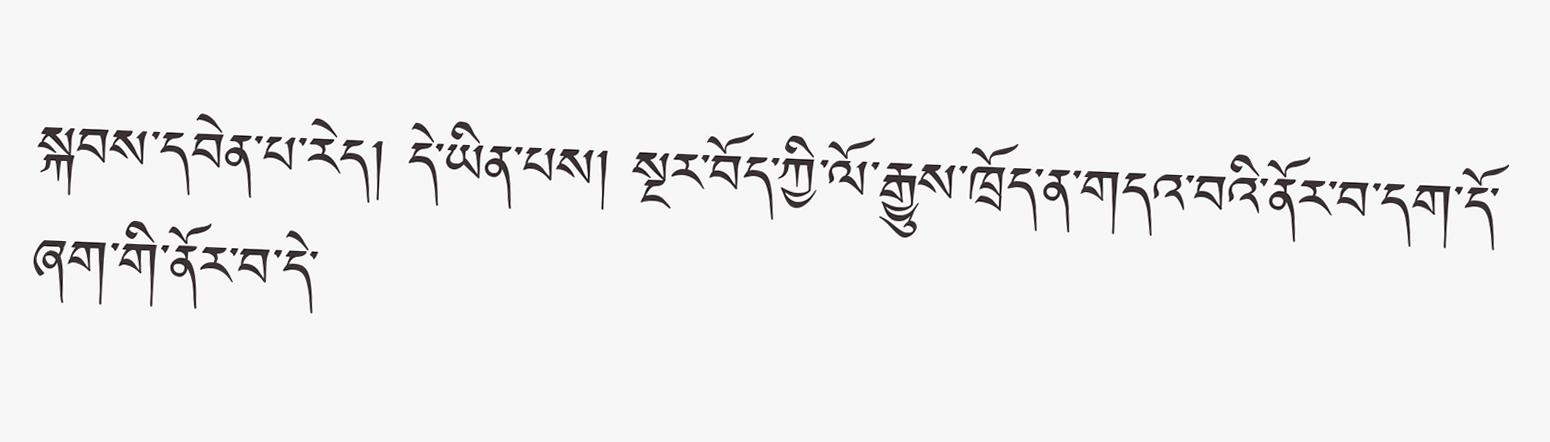སྐབས་དབེན་པ་རེད། དེ་ཡིན་པས། སྔར་བོད་ཀྱི་ལོ་རྒྱུས་ཁྲོད་ན་གདའ་བའི་ནོར་བ་དག་དོ་ཞག་གི་ནོར་བ་དེ་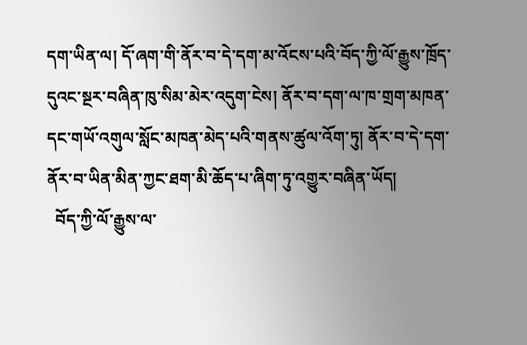དག་ཡིན་ལ། དོ་ཞག་གི་ནོར་བ་དེ་དག་མ་འོངས་པའི་བོད་ཀྱི་ལོ་རྒྱུས་ཁྲོད་དུའང་སྔར་བཞིན་ཁུ་སིམ་མེར་འདུག་ངེས། ནོར་བ་དག་ལ་ཁ་གྲག་མཁན་དང་གཡོ་འགུལ་སློང་མཁན་མེད་པའི་གནས་ཚུལ་འོག་ཏུ། ནོར་བ་དེ་དག་ནོར་བ་ཡིན་མིན་ཀྱང་ཐག་མི་ཆོད་པ་ཞིག་ཏུ་འགྱུར་བཞིན་ཡོད།
  བོད་ཀྱི་ལོ་རྒྱུས་ལ་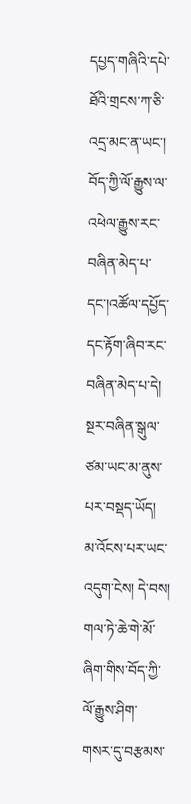དཔྱད་གཞིའི་དཔེ་ཐོའི་གྲངས་ཀ་ཅི་འདྲ་མང་ན་ཡང་། བོད་ཀྱི་ལོ་རྒྱུས་ལ་འཕེལ་རྒྱུས་རང་བཞིན་མེད་པ་དང་།འཚོལ་དཔྱོད་དང་རྟོག་ཞིབ་རང་བཞིན་མེད་པ་དེ། སྔར་བཞིན་སྒུལ་ཙམ་ཡང་མ་ནུས་པར་བསྡད་ཡོད། མ་འོངས་པར་ཡང་འདུག་ངེས། དེ་བས། གལ་ཏེ་ཆེ་གེ་མོ་ཞིག་གིས་བོད་ཀྱི་ལོ་རྒྱུས་ཤིག་གསར་དུ་བརྩམས་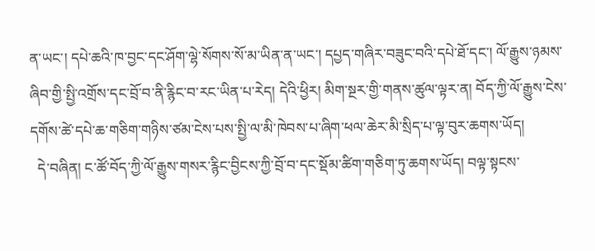ན་ཡང་། དཔེ་ཆའི་ཁ་བྱང་དང་ཤོག་ལྷེ་སོགས་སོ་མ་ཡིན་ན་ཡང་། དཔྱད་གཞིར་བཟུང་བའི་དཔེ་ཐོ་དང་། ལོ་རྒྱུས་ཉམས་ཞིབ་གྱི་སྤྱི་འགྲོས་དང་བྲོ་བ་ནི་རྙིང་བ་རང་ཡིན་པ་རེད། དེའི་ཕྱིར། མིག་སྔར་གྱི་གནས་ཚུལ་ལྟར་ན། བོད་ཀྱི་ལོ་རྒྱུས་ངེས་དགོས་ཚེ་དཔེ་ཆ་གཅིག་གཉིས་ཙམ་ངེས་པས་སྤྱི་ལ་མི་ཁེབས་པ་ཞིག་ཕལ་ཆེར་མི་སྲིད་པ་ལྟ་བུར་ཆགས་ཡོད།
  དེ་བཞིན། ང་ཚོ་བོད་ཀྱི་ལོ་རྒྱུས་གསར་རྙིང་བྱིངས་ཀྱི་བྲོ་བ་དང་སྡོམ་ཚིག་གཅིག་ཏུ་ཆགས་ཡོད། བལྟ་སྟངས་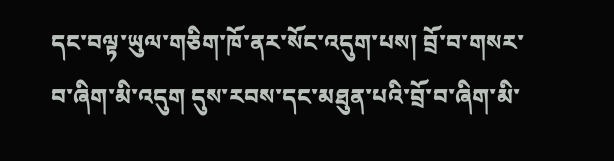དང་བལྟ་ཡུལ་གཅིག་ཁོ་ནར་སོང་འདུག་པས། བྲོ་བ་གསར་བ་ཞིག་མི་འདུག དུས་རབས་དང་མཐུན་པའི་བྲོ་བ་ཞིག་མི་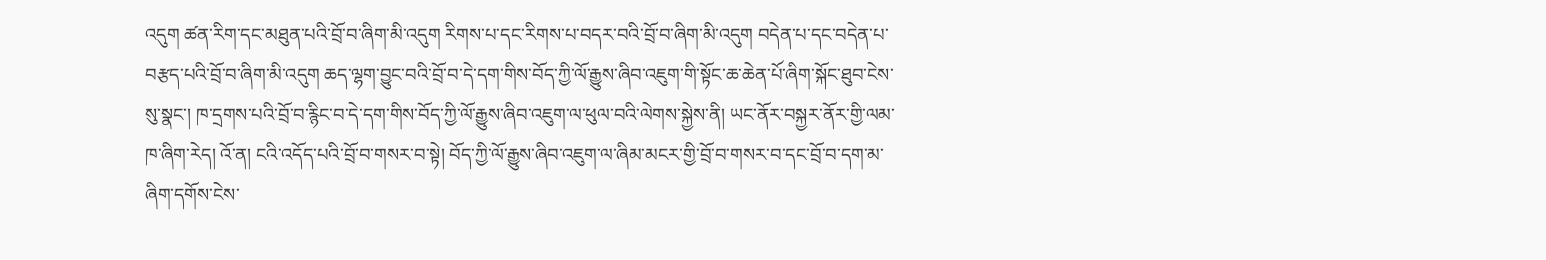འདུག ཚན་རིག་དང་མཐུན་པའི་བྲོ་བ་ཞིག་མི་འདུག རིགས་པ་དང་རིགས་པ་བདར་བའི་བྲོ་བ་ཞིག་མི་འདུག བདེན་པ་དང་བདེན་པ་བརྩད་པའི་བྲོ་བ་ཞིག་མི་འདུག ཆད་ལྷག་བྱུང་བའི་བྲོ་བ་དེ་དག་གིས་བོད་ཀྱི་ལོ་རྒྱུས་ཞིབ་འཇུག་གི་སྟོང་ཆ་ཆེན་པོ་ཞིག་སྐོང་ཐུབ་ངེས་སུ་སྣང་། ཁ་དྲགས་པའི་བྲོ་བ་རྙིང་བ་དེ་དག་གིས་བོད་ཀྱི་ལོ་རྒྱུས་ཞིབ་འཇུག་ལ་ཕུལ་བའི་ལེགས་སྐྱེས་ནི། ཡང་ནོར་བསྐྱར་ནོར་གྱི་ལམ་ཁ་ཞིག་རེད། འོ་ན། ངའི་འདོད་པའི་བྲོ་བ་གསར་བ་སྟེ། བོད་ཀྱི་ལོ་རྒྱུས་ཞིབ་འཇུག་ལ་ཞིམ་མངར་གྱི་བྲོ་བ་གསར་བ་དང་བྲོ་བ་དག་མ་ཞིག་དགོས་ངེས་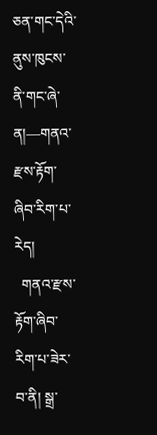ཅན་གང་དེའི་ནུས་ཁུངས་ནི་གང་ཞེ་ན།—གནའ་རྫས་རྟོག་ཞིབ་རིག་པ་རེད།
  གནའ་རྫས་རྟོག་ཞིབ་རིག་པ་ཟེར་བ་ནི། སྒྲ་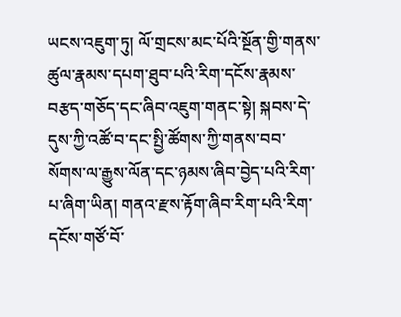ཡངས་འཇུག་ཏུ། ལོ་གྲངས་མང་པོའི་སྔོན་གྱི་གནས་ཚུལ་རྣམས་དཔག་ཐུབ་པའི་རིག་དངོས་རྣམས་བརྩད་གཅོད་དང་ཞིབ་འཇུག་གནང་སྟེ། སྐབས་དེ་དུས་ཀྱི་འཚོ་བ་དང་སྤྱི་ཚོགས་ཀྱི་གནས་བབ་སོགས་ལ་རྒྱུས་ལོན་དང་ཉམས་ཞིབ་བྱེད་པའི་རིག་པ་ཞིག་ཡིན། གནའ་རྫས་རྟོག་ཞིབ་རིག་པའི་རིག་དངོས་གཙོ་བོ་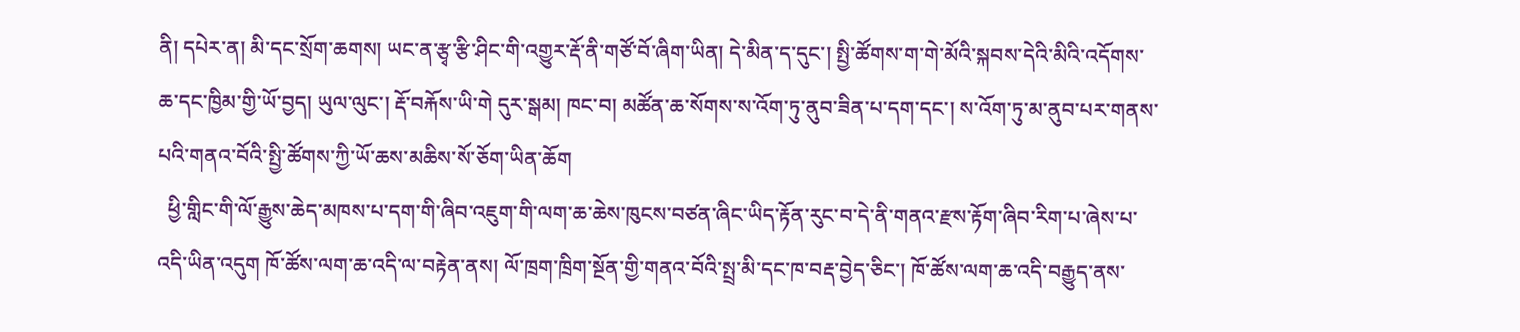ནི། དཔེར་ན། མི་དང་སྲོག་ཆགས། ཡང་ན་རྩྭ་རྩི་ཤིང་གི་འགྱུར་རྡོ་ནི་གཙོ་བོ་ཞིག་ཡིན། དེ་མིན་ད་དུང་། སྤྱི་ཚོགས་ག་གེ་མོའི་སྐབས་དེའི་མིའི་འདོགས་ཆ་དང་ཁྱིམ་གྱི་ཡོ་བྱད། ཡུལ་ལུང་། རྡོ་བརྐོས་ཡི་གེ དུར་སྒམ། ཁང་བ། མཚོན་ཆ་སོགས་ས་འོག་ཏུ་ནུབ་ཟིན་པ་དག་དང་། ས་འོག་ཏུ་མ་ནུབ་པར་གནས་པའི་གནའ་བོའི་སྤྱི་ཚོགས་ཀྱི་ཡོ་ཆས་མཆིས་སོ་ཅོག་ཡིན་ཆོག
  ཕྱི་གླིང་གི་ལོ་རྒྱུས་ཆེད་མཁས་པ་དག་གི་ཞིབ་འཇུག་གི་ལག་ཆ་ཆེས་ཁུངས་བཙན་ཞིང་ཡིད་རྟོན་རུང་བ་དེ་ནི་གནའ་རྫས་རྟོག་ཞིབ་རིག་པ་ཞེས་པ་འདི་ཡིན་འདུག ཁོ་ཚོས་ལག་ཆ་འདི་ལ་བརྟེན་ནས། ལོ་ཁྲག་ཁྲིག་སྔོན་གྱི་གནའ་བོའི་སྤྲ་མི་དང་ཁ་བརྡ་བྱེད་ཅིང་། ཁོ་ཚོས་ལག་ཆ་འདི་བརྒྱུད་ནས་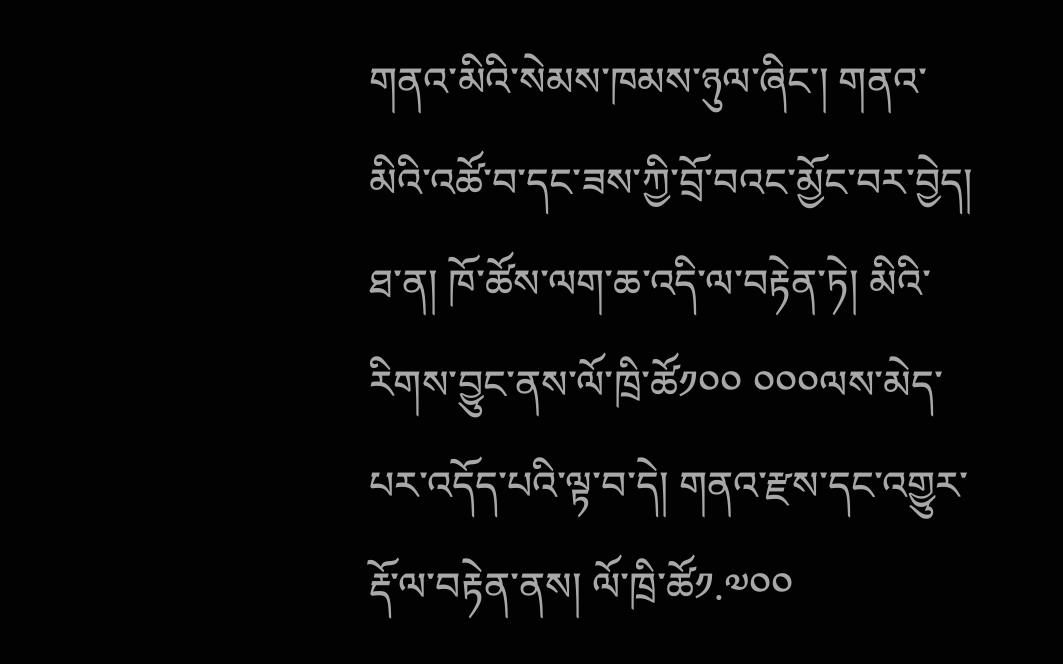གནའ་མིའི་སེམས་ཁམས་ཉུལ་ཞིང་། གནའ་མིའི་འཚོ་བ་དང་ཟས་ཀྱི་བྲོ་བའང་མྱོང་བར་བྱེད། ཐ་ན། ཁོ་ཚོས་ལག་ཆ་འདི་ལ་བརྟེན་ཏེ། མིའི་རིགས་བྱུང་ནས་ལོ་ཁྲི་ཚོ༡༠༠ ༠༠༠ལས་མེད་པར་འདོད་པའི་ལྟ་བ་དེ། གནའ་རྫས་དང་འགྱུར་རྡོ་ལ་བརྟེན་ནས། ལོ་ཁྲི་ཚོ༡.༧༠༠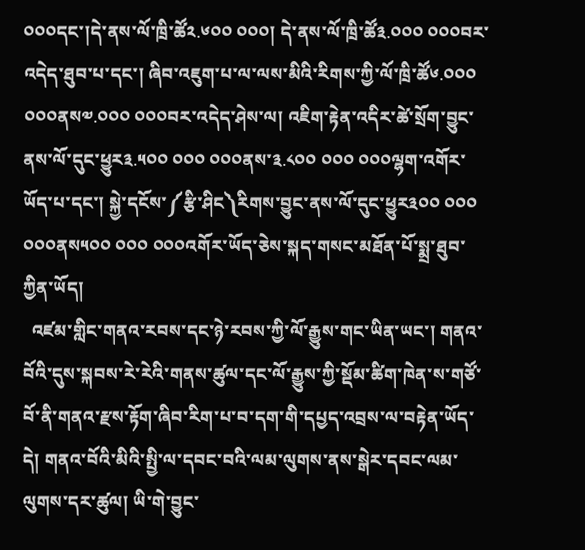༠༠༠དང་།དེ་ནས་ལོ་ཁྲི་ཚོ༢.༦༠༠ ༠༠༠། དེ་ནས་ལོ་ཁྲི་ཚོ༣.༠༠༠ ༠༠༠བར་འདེད་ཐུབ་པ་དང་། ཞིབ་འཇུག་པ་ལ་ལས་མིའི་རིགས་ཀྱི་ལོ་ཁྲི་ཚོ༦.༠༠༠ ༠༠༠ནས༧.༠༠༠ ༠༠༠བར་འདེད་ཤེས་ལ། འཇིག་རྟེན་འདིར་ཚེ་སྲོག་བྱུང་ནས་ལོ་དུང་ཕྱུར༣.༥༠༠ ༠༠༠ ༠༠༠ནས་༣.༨༠༠ ༠༠༠ ༠༠༠ལྷག་འགོར་ཡོད་པ་དང་། སྐྱེ་དངོས་༼རྩི་ཤིང༽རིགས་བྱུང་ནས་ལོ་དུང་ཕྱུར༣༠༠ ༠༠༠ ༠༠༠ནས༥༠༠ ༠༠༠ ༠༠༠འགོར་ཡོད་ཅེས་སྐད་གསང་མཐོན་པོ་སྨྲ་ཐུབ་ཀྱིན་ཡོད།
  འཛམ་གླིང་གནའ་རབས་དང་ཉེ་རབས་ཀྱི་ལོ་རྒྱུས་གང་ཡིན་ཡང་། གནའ་བོའི་དུས་སྐབས་རེ་རེའི་གནས་ཚུལ་དང་ལོ་རྒྱུས་ཀྱི་སྡོམ་ཚིག་ཁེན་ས་གཙོ་བོ་ནི་གནའ་རྫས་རྟོག་ཞིབ་རིག་པ་བ་དག་གི་དཔྱད་འབྲས་ལ་བརྟེན་ཡོད་དེ། གནའ་བོའི་མིའི་སྤྱི་ལ་དབང་བའི་ལམ་ལུགས་ནས་སྒེར་དབང་ལམ་ལུགས་དར་ཚུལ། ཡི་གེ་བྱུང་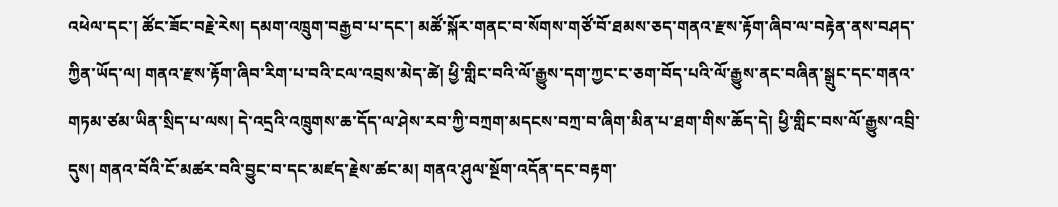འཕེལ་དང་། ཚོང་ཟོང་བརྗེ་རེས། དམག་འཁྲུག་བརྒྱབ་པ་དང་། མཚོ་སྐོར་གནང་བ་སོགས་གཙོ་བོ་ཐམས་ཅད་གནའ་རྫས་རྟོག་ཞིབ་ལ་བརྟེན་ནས་བཤད་ཀྱིན་ཡོད་ལ། གནའ་རྫས་རྟོག་ཞིབ་རིག་པ་བའི་ངལ་འབྲས་མེད་ཚེ། ཕྱི་གླིང་བའི་ལོ་རྒྱུས་དག་ཀྱང་ང་ཅག་བོད་པའི་ལོ་རྒྱུས་ནང་བཞིན་སྒྲུང་དང་གནའ་གཏམ་ཙམ་ཡིན་སྲིད་པ་ལས། དེ་འདྲའི་འཁྲུགས་ཆ་དོད་ལ་ཤེས་རབ་ཀྱི་བཀྲག་མདངས་བཀྲ་བ་ཞིག་མིན་པ་ཐག་གིས་ཆོད་དེ། ཕྱི་གླིང་བས་ལོ་རྒྱུས་འབྲི་དུས། གནའ་བོའི་ངོ་མཚར་བའི་བྱུང་བ་དང་མཛད་རྗེས་ཚང་མ། གནའ་ཤུལ་སྔོག་འདོན་དང་བརྟག་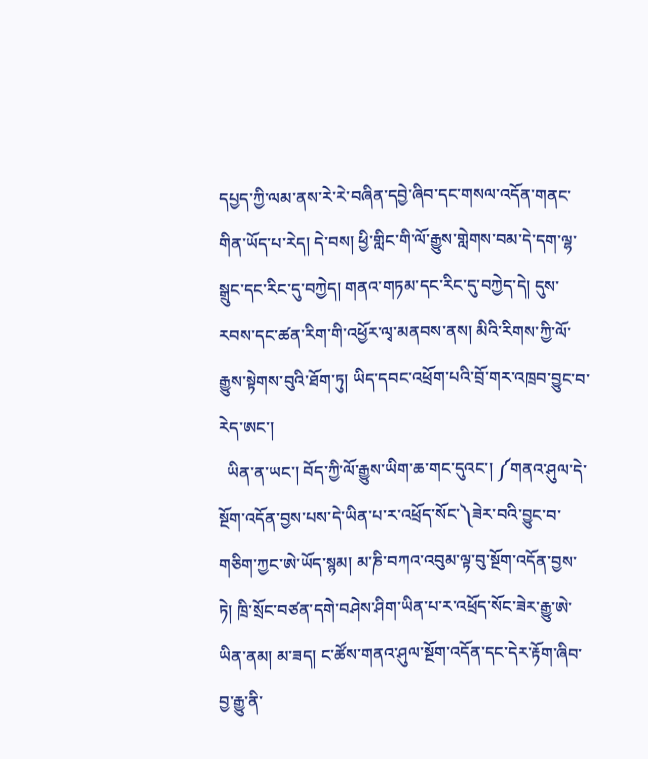དཔྱད་ཀྱི་ལམ་ནས་རེ་རེ་བཞིན་དབྱེ་ཞིབ་དང་གསལ་འདོན་གནང་གིན་ཡོད་པ་རེད། དེ་བས། ཕྱི་གླིང་གི་ལོ་རྒྱུས་གླེགས་བམ་དེ་དག་ལྷ་སྒྲུང་དང་རིང་དུ་བཀྱེད། གནའ་གཏམ་དང་རིང་དུ་བཀྱེད་དེ། དུས་རབས་དང་ཚན་རིག་གི་འཕྱོར་ལྭ་མནབས་ནས། མིའི་རིགས་ཀྱི་ལོ་རྒྱུས་སྟེགས་བུའི་ཐོག་ཏུ། ཡིད་དབང་འཕྲོག་པའི་བྲོ་གར་འཁྲབ་བྱུང་བ་རེད་ཨང་།
  ཡིན་ན་ཡང་། བོད་ཀྱི་ལོ་རྒྱུས་ཡིག་ཆ་གང་དུའང་། ༼གནའ་ཤུལ་དེ་སྔོག་འདོན་བྱས་པས་དེ་ཡིན་པ་ར་འཕྲོད་སོང་༽ཟེར་བའི་བྱུང་བ་གཅིག་ཀྱང་ཨེ་ཡོད་སྙམ། མ་ཎི་བཀའ་འབུམ་ལྟ་བུ་སྔོག་འདོན་བྱས་ཏེ། ཁྲི་སྲོང་བཙན་དགེ་བཤེས་ཤིག་ཡིན་པ་ར་འཕྲོད་སོང་ཟེར་རྒྱུ་ཨེ་ཡིན་ནམ། མ་ཟད། ང་ཚོས་གནའ་ཤུལ་སྔོག་འདོན་དང་དེར་རྟོག་ཞིབ་བྱ་རྒྱུ་ནི་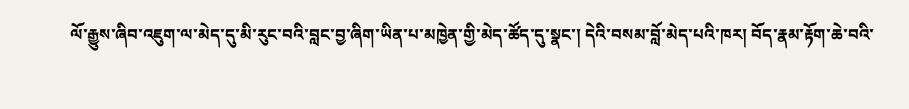ལོ་རྒྱུས་ཞིབ་འཇུག་ལ་མེད་དུ་མི་རུང་བའི་བླང་བྱ་ཞིག་ཡིན་པ་མཁྱེན་གྱི་མེད་ཚོད་དུ་སྣང་། དེའི་བསམ་བློ་མེད་པའི་ཁར། བོད་རྣམ་རྟོག་ཆེ་བའི་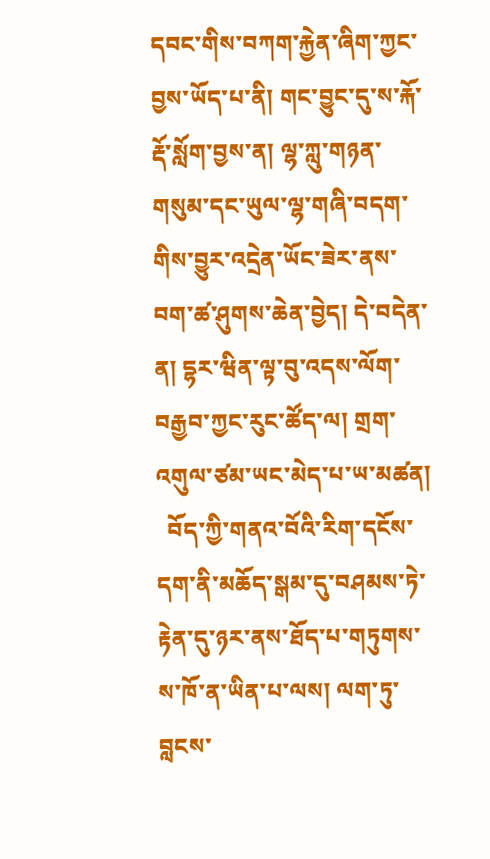དབང་གིས་བཀག་རྐྱེན་ཞིག་ཀྱང་བྱས་ཡོད་པ་ནི། གང་བྱུང་དུ་ས་རྐོ་རྡོ་སློག་བྱས་ན། ལྷ་ཀླུ་གཉན་གསུམ་དང་ཡུལ་ལྷ་གཞི་བདག་གིས་བྱུར་འདྲེན་ཡོང་ཟེར་ནས་བག་ཚ་ཤུགས་ཆེན་བྱེད། དེ་བདེན་ན། དྷར་ཝིན་ལྟ་བུ་འདས་ལོག་བརྒྱབ་ཀྱང་རུང་ཚོད་ལ། གྲག་འགུལ་ཙམ་ཡང་མེད་པ་ཡ་མཚན།
  བོད་ཀྱི་གནའ་བོའི་རིག་དངོས་དག་ནི་མཆོད་སྒམ་དུ་བཤམས་ཏེ་རྟེན་དུ་ཉར་ནས་ཐོད་པ་གཏུགས་ས་ཁོ་ན་ཡིན་པ་ལས། ལག་ཏུ་བླངས་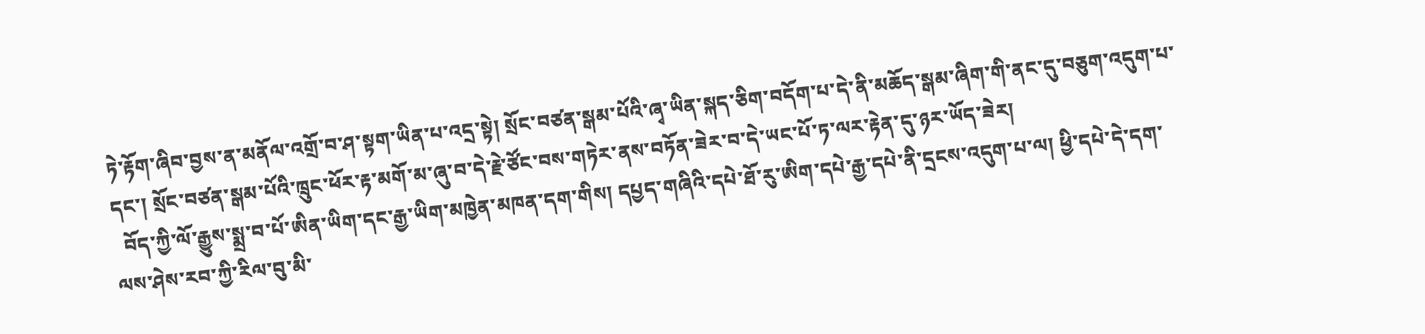ཏེ་རྟོག་ཞིབ་བྱས་ན་མནོལ་འགྲོ་བ་ཤ་སྟག་ཡིན་པ་འདྲ་སྟེ། སྲོང་བཙན་སྒམ་པོའི་ཞྭ་ཡིན་སྐད་ཅིག་བདོག་པ་དེ་ནི་མཆོད་སྒམ་ཞིག་གི་ནང་དུ་བཅུག་འདུག་པ་དང་། སྲོང་བཙན་སྒམ་པོའི་ཁྲུང་ཕོར་རྟ་མགོ་མ་ཞུ་བ་དེ་རྗེ་ཙོང་བས་གཏེར་ནས་བཏོན་ཟེར་བ་དེ་ཡང་པོ་ཏ་ལར་རྟེན་དུ་ཉར་ཡོད་ཟེར།
  བོད་ཀྱི་ལོ་རྒྱུས་སྨྲ་བ་པོ་ཨིན་ཡིག་དང་རྒྱ་ཡིག་མཁྱེན་མཁན་དག་གིས། དཔྱད་གཞིའི་དཔེ་ཐོ་རུ་ཨིག་དཔེ་རྒྱ་དཔེ་ནི་དྲངས་འདུག་པ་ལ། ཕྱི་དཔེ་དེ་དག་ལས་ཤེས་རབ་ཀྱི་རིལ་བུ་མི་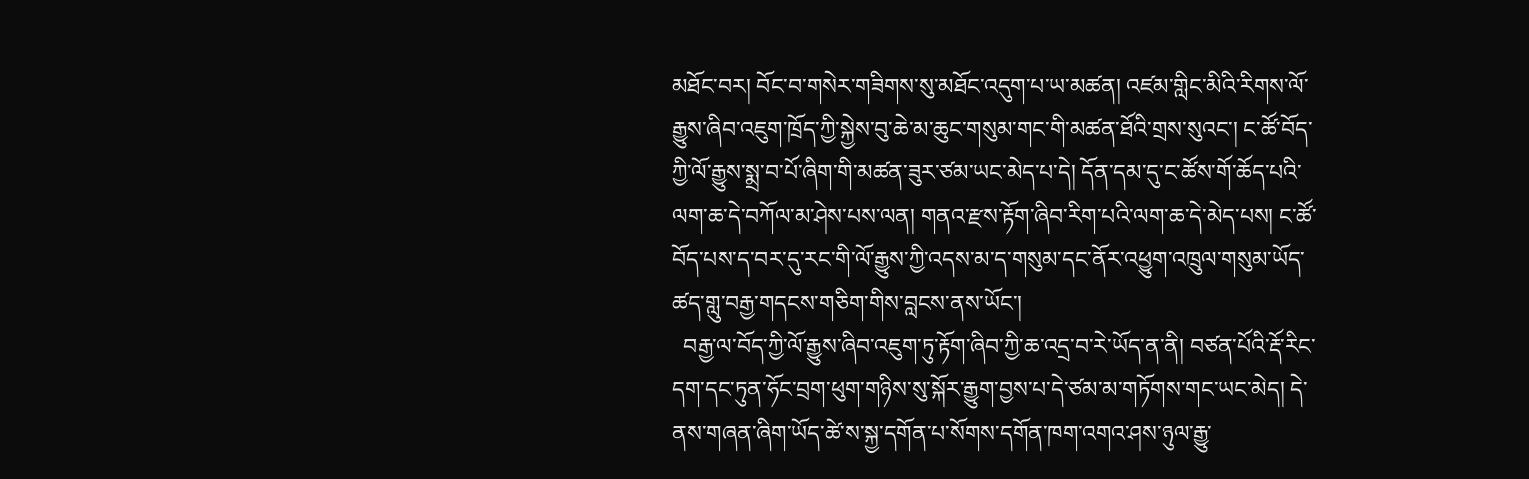མཐོང་བར། བོང་བ་གསེར་གཟིགས་སུ་མཐོང་འདུག་པ་ཡ་མཚན། འཛམ་གླིང་མིའི་རིགས་ལོ་རྒྱུས་ཞིབ་འཇུག་ཁྲོད་ཀྱི་སྐྱེས་བུ་ཆེ་མ་ཆུང་གསུམ་གང་གི་མཚན་ཐོའི་གྲས་སུའང་། ང་ཚོ་བོད་ཀྱི་ལོ་རྒྱུས་སྨྲ་བ་པོ་ཞིག་གི་མཚན་ཟུར་ཙམ་ཡང་མེད་པ་དེ། དོན་དམ་དུ་ང་ཚོས་གོ་ཆོད་པའི་ལག་ཆ་དེ་བཀོལ་མ་ཤེས་པས་ལན། གནའ་རྫས་རྟོག་ཞིབ་རིག་པའི་ལག་ཆ་དེ་མེད་པས། ང་ཚོ་བོད་པས་ད་བར་དུ་རང་གི་ལོ་རྒྱུས་ཀྱི་འདས་མ་ད་གསུམ་དང་ནོར་འཕྱུག་འཁྲུལ་གསུམ་ཡོད་ཚད་གླུ་བརྒྱ་གདངས་གཅིག་གིས་བླངས་ནས་ཡོང་།
  བརྒྱ་ལ་བོད་ཀྱི་ལོ་རྒྱུས་ཞིབ་འཇུག་ཏུ་རྟོག་ཞིབ་ཀྱི་ཆ་འདྲ་བ་རེ་ཡོད་ན་ནི། བཙན་པོའི་རྡོ་རིང་དག་དང་ཏུན་ཧོང་བྲག་ཕུག་གཉིས་སུ་སྐོར་རྒྱུག་བྱས་པ་དེ་ཙམ་མ་གཏོགས་གང་ཡང་མེད། དེ་ནས་གཞན་ཞིག་ཡོད་ཚེ་ས་སྐྱ་དགོན་པ་སོགས་དགོན་ཁག་འགའ་ཤས་ཉུལ་རྒྱུ་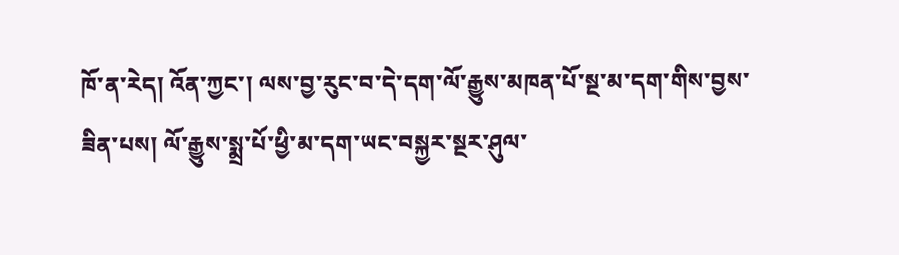ཁོ་ན་རེད། འོན་ཀྱང་། ལས་བྱ་རུང་བ་དེ་དག་ལོ་རྒྱུས་མཁན་པོ་སྔ་མ་དག་གིས་བྱས་ཟིན་པས། ལོ་རྒྱུས་སྨྲ་པོ་ཕྱི་མ་དག་ཡང་བསྐྱར་སྔར་ཤུལ་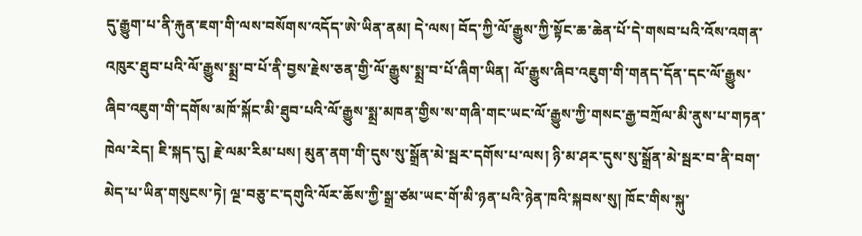དུ་རྒྱུག་པ་ནི་རྐུན་ཇག་གི་ལས་བསོགས་འདོད་ཨེ་ཡིན་ནམ། དེ་ལས། བོད་ཀྱི་ལོ་རྒྱུས་ཀྱི་སྟོང་ཆ་ཆེན་པོ་དེ་གསབ་པའི་འོས་འགན་འཁུར་ཐུབ་པའི་ལོ་རྒྱུས་སྨྲ་བ་པོ་ནི་བྱས་རྗེས་ཅན་གྱི་ལོ་རྒྱུས་སྨྲ་བ་པོ་ཞིག་ཡིན། ལོ་རྒྱུས་ཞིབ་འཇུག་གི་གནད་དོན་དང་ལོ་རྒྱུས་ཞིབ་འཇུག་གི་དགོས་མཁོ་སྐོང་མི་ཐུབ་པའི་ལོ་རྒྱུས་སྨྲ་མཁན་གྱིས་ས་གཞི་གང་ཡང་ལོ་རྒྱུས་ཀྱི་གསང་རྒྱ་བཀྲོལ་མི་ནུས་པ་གཏན་ཁེལ་རེད། ཇི་སྐད་དུ། རྗེ་ལམ་རིམ་པས། མུན་ནག་གི་དུས་སུ་སྒྲོན་མེ་སྦར་དགོས་པ་ལས། ཉི་མ་ཤར་དུས་སུ་སྒྲོན་མེ་སྦར་བ་ནི་བག་མེད་པ་ཡིན་གསུངས་ཏེ། ལྔ་བཅུ་ང་དགུའི་ལོར་ཆོས་ཀྱི་སྒྲ་ཙམ་ཡང་གོ་མི་ཉན་པའི་ཉེན་ཁའི་སྐབས་སུ། ཁོང་གིས་སྐུ་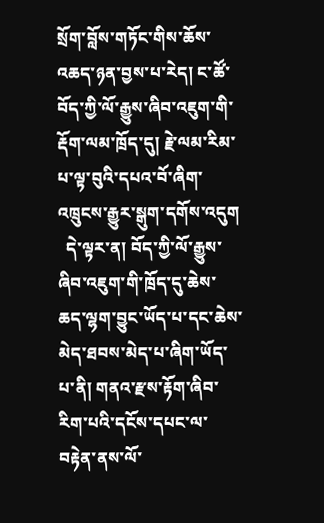སྲོག་བློས་གཏོང་གིས་ཆོས་འཆད་ཉན་བྱས་པ་རེད། ང་ཚོ་བོད་ཀྱི་ལོ་རྒྱུས་ཞིབ་འཇུག་གི་རྡོག་ལམ་ཁྲོད་དུ། རྗེ་ལམ་རིམ་པ་ལྟ་བུའི་དཔའ་བོ་ཞིག་འཁྲུངས་རྒྱུར་སྒུག་དགོས་འདུག
  དེ་ལྟར་ན། བོད་ཀྱི་ལོ་རྒྱུས་ཞིབ་འཇུག་གི་ཁྲོད་དུ་ཆེས་ཆད་ལྷག་བྱུང་ཡོད་པ་དང་ཆེས་མེད་ཐབས་མེད་པ་ཞིག་ཡོད་པ་ནི། གནའ་རྫས་རྟོག་ཞིབ་རིག་པའི་དངོས་དཔང་ལ་བརྟེན་ནས་ལོ་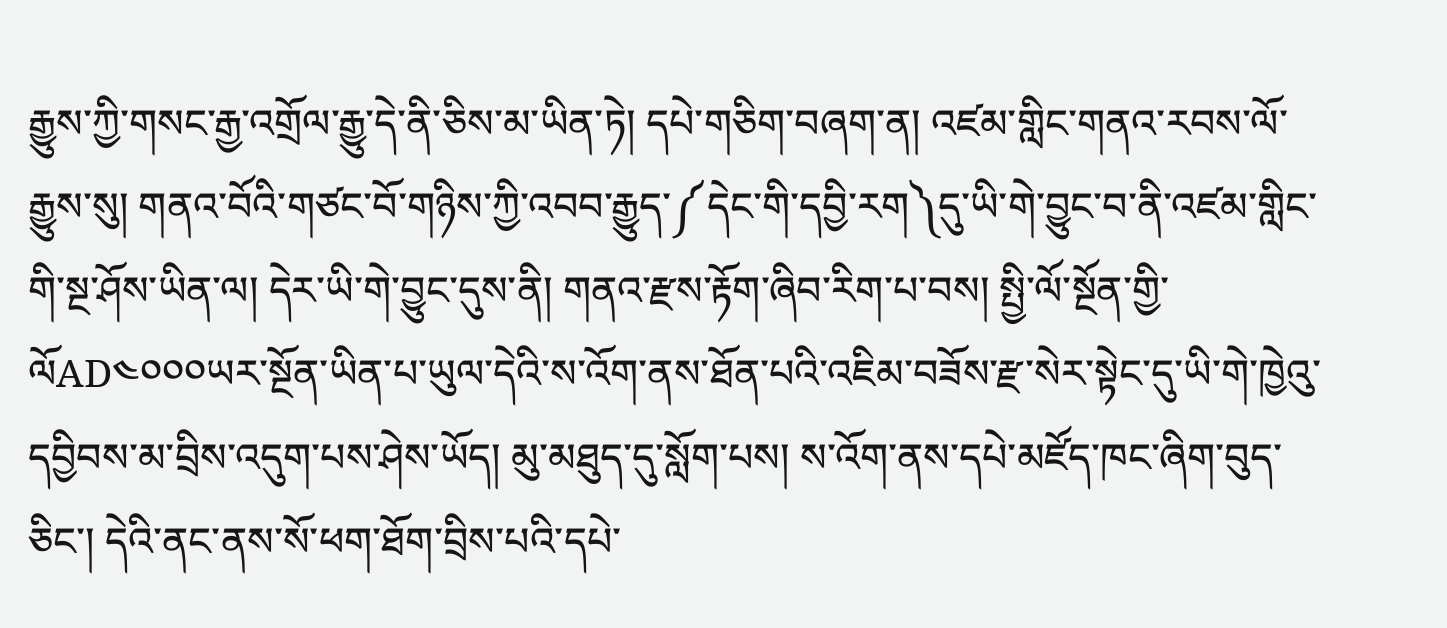རྒྱུས་ཀྱི་གསང་རྒྱ་འགྲོལ་རྒྱུ་དེ་ནི་ཅིས་མ་ཡིན་ཏེ། དཔེ་གཅིག་བཞག་ན། འཛམ་གླིང་གནའ་རབས་ལོ་རྒྱུས་སུ། གནའ་བོའི་གཙང་བོ་གཉིས་ཀྱི་འབབ་རྒྱུད་༼དེང་གི་དབྱི་རག༽དུ་ཡི་གེ་བྱུང་བ་ནི་འཛམ་གླིང་གི་སྔ་ཤོས་ཡིན་ལ། དེར་ཡི་གེ་བྱུང་དུས་ནི། གནའ་རྫས་རྟོག་ཞིབ་རིག་པ་བས། སྤྱི་ལོ་སྔོན་གྱི་ལོAD༤༠༠༠ཡར་སྔོན་ཡིན་པ་ཡུལ་དེའི་ས་འོག་ནས་ཐོན་པའི་འཇིམ་བཟོས་རྫ་སེར་སྟེང་དུ་ཡི་གེ་ཁྱེའུ་དབྱིབས་མ་བྲིས་འདུག་པས་ཤེས་ཡོད། མུ་མཐུད་དུ་སློག་པས། ས་འོག་ནས་དཔེ་མཛོད་ཁང་ཞིག་བུད་ཅིང་། དེའི་ནང་ནས་སོ་ཕག་ཐོག་བྲིས་པའི་དཔེ་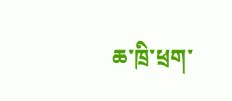ཆ་ཁྲི་ཕྲག་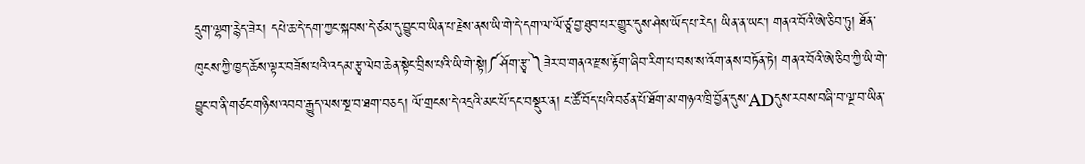དྲུག་ལྷག་རྙེད་ཟེར། དཔེ་ཆ་དེ་དག་ཀྱང་སྐབས་དེ་ཙམ་དུ་བྱུང་བ་ཡིན་པ་རྗེས་ནས་ཡི་གེ་དེ་དག་ལ་ལོ་ཙཱ་བྱ་ཐུབ་པར་གྱུར་དུས་ཤེས་ཡོད་པ་རེད། ཡིན་ན་ཡང་། གནའ་བོའི་ཨེ་ཅིབ་ཏུ། ཐོན་ཁུངས་ཀྱི་ཁྱད་ཆོས་ལྟར་བཟོས་པའི་འདམ་རྩྭ་ལེབ་ཆེན་སྟེང་བྲིས་པའི་ཡི་གེ་སྟེ།༼ཤོག་རྩྭ་༽ཟེར་བ་གནའ་རྫས་རྟོག་ཞིབ་རིག་པ་བས་ས་འོག་ནས་བཏོན་ཏེ། གནའ་བོའི་ཨེ་ཅིབ་ཀྱི་ཡི་གེ་བྱུང་བ་ནི་གཙང་གཉིས་འབབ་རྒྱུད་ལས་སྔ་བ་ཐག་བཅད། ལོ་གྲངས་དེ་འདྲའི་མང་པོ་དང་བསྡུར་ན། ང་ཚོ་བོད་པའི་བཙན་པོ་ཐོག་མ་གཉའ་ཁྲི་བྱོན་དུས་ADདུས་རབས་བཞི་བ་ལྔ་བ་ཡིན་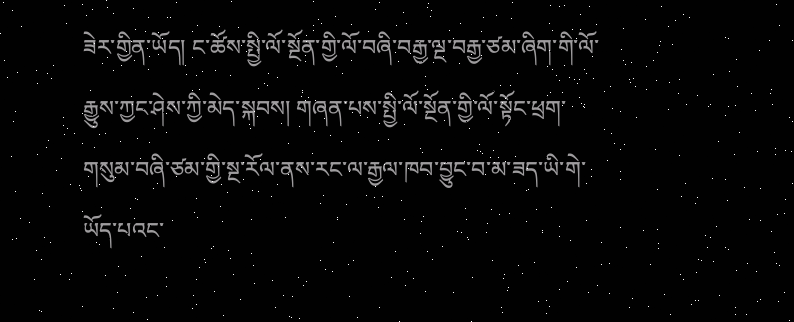ཟེར་གྱིན་ཡོད། ང་ཚོས་སྤྱི་ལོ་སྔོན་གྱི་ལོ་བཞི་བརྒྱ་ལྔ་བརྒྱ་ཙམ་ཞིག་གི་ལོ་རྒྱུས་ཀྱང་ཤེས་ཀྱི་མེད་སྐབས། གཞན་པས་སྤྱི་ལོ་སྔོན་གྱི་ལོ་སྟོང་ཕྲག་གསུམ་བཞི་ཙམ་གྱི་སྔ་རོལ་ནས་རང་ལ་རྒྱལ་ཁབ་བྱུང་བ་མ་ཟད་ཡི་གེ་ཡོད་པའང་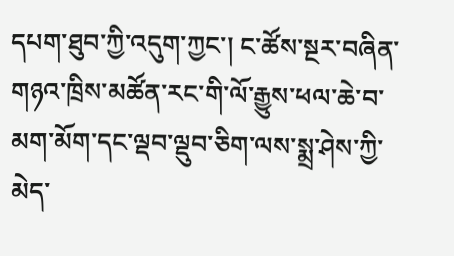དཔག་ཐུབ་ཀྱི་འདུག་ཀྱང་། ང་ཚོས་སྔར་བཞིན་གཉའ་ཁྲིས་མཚོན་རང་གི་ལོ་རྒྱུས་ཕལ་ཆེ་བ་མག་མོག་དང་ལྡབ་ལྡུབ་ཅིག་ལས་སྨྲ་ཤེས་ཀྱི་མེད་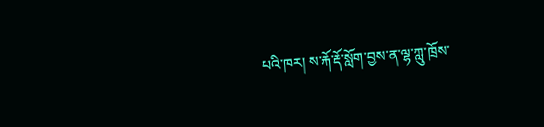པའི་ཁར། ས་རྐོ་རྡོ་སློག་བྱས་ན་ལྷ་ཀླུ་ཁྲོས་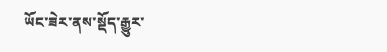ཡོང་ཟེར་ནས་སྡོད་རྒྱུར་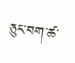ཅུང་བག་ཚ་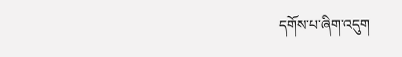དགོས་པ་ཞིག་འདུག